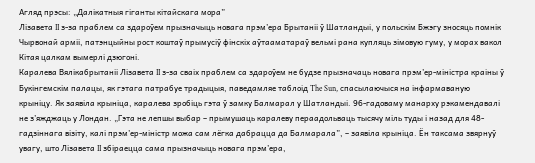Агляд прэсы: „Далікатныя гіганты кітайскага мора”
Лізавета II з-за праблем са здароўем прызначыць новага прэм’ера Брытаніі ў Шатландыі, у польскім Бжэгу зносяць помнік Чырвонай арміі, патэнцыйны рост коштаў прымусіў фінскіх аўтааматараў вельмі рана купляць зімовую гуму, у морах вакол Кітая цалкам вымерлі дзюгоні.
Каралева Вялікабрытаніі Лізавета II з-за сваіх праблем са здароўем не будзе прызначаць новага прэм’ер-міністра краіны ў Букінгемскім палацы, як гэтага патрабуе традыцыя, паведамляе таблоід The Sun, спасылаючыся на інфармаваную крыніцу. Як заявіла крыніца, каралева зробіць гэта ў замку Балмарал у Шатландыі. 96-гадоваму манарху рэкамендавалі не з’яжджаць у Лондан. „Гэта не лепшы выбар – прымушаць каралеву пераадольваць тысячу міль туды і назад для 48-гадзіннага візіту, калі прэм’ер-міністр можа сам лёгка дабрацца да Балмарала”, – заявіла крыніца. Ён таксама звярнуў увагу, што Лізавета II збіраецца сама прызначыць новага прэм’ера,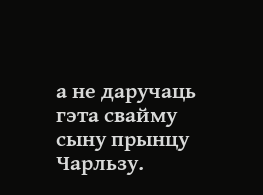а не даручаць гэта свайму сыну прынцу Чарльзу.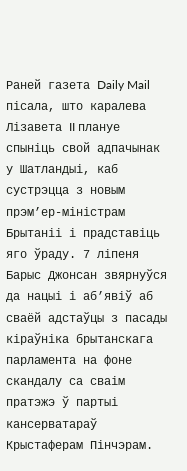Раней газета Daily Mail пісала, што каралева Лізавета II плануе спыніць свой адпачынак у Шатландыі, каб сустрэцца з новым прэм’ер-міністрам Брытаніі і прадставіць яго ўраду. 7 ліпеня Барыс Джонсан звярнуўся да нацыі і аб’явіў аб сваёй адстаўцы з пасады кіраўніка брытанскага парламента на фоне скандалу са сваім пратэжэ ў партыі кансерватараў Крыстаферам Пінчэрам.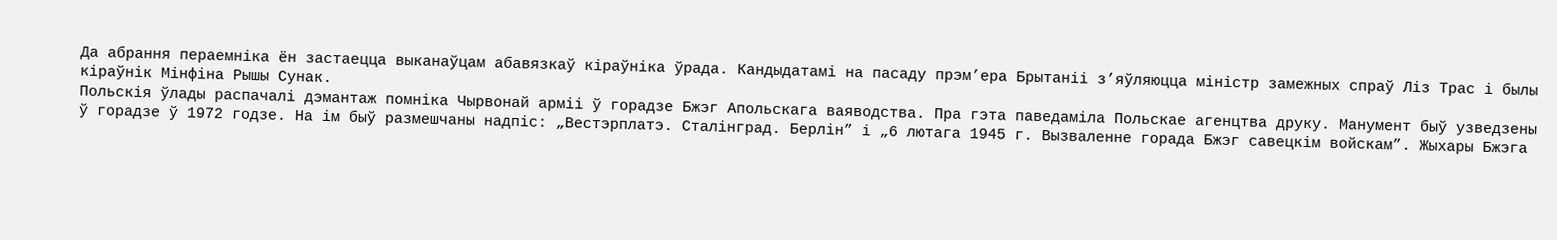Да абрання пераемніка ён застаецца выканаўцам абавязкаў кіраўніка ўрада. Кандыдатамі на пасаду прэм’ера Брытаніі з’яўляюцца міністр замежных спраў Ліз Трас і былы кіраўнік Мінфіна Рышы Сунак.
Польскія ўлады распачалі дэмантаж помніка Чырвонай арміі ў горадзе Бжэг Апольскага ваяводства. Пра гэта паведаміла Польскае агенцтва друку. Манумент быў узведзены ў горадзе ў 1972 годзе. На ім быў размешчаны надпіс: „Вестэрплатэ. Сталінград. Берлін” і „6 лютага 1945 г. Вызваленне горада Бжэг савецкім войскам”. Жыхары Бжэга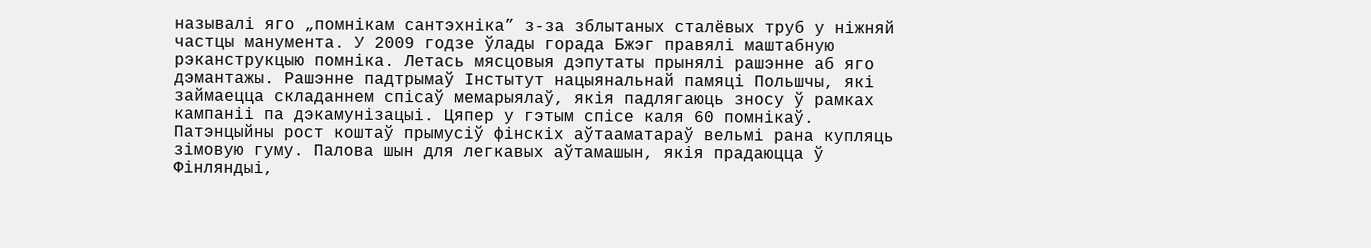называлі яго „помнікам сантэхніка” з-за зблытаных сталёвых труб у ніжняй частцы манумента. У 2009 годзе ўлады горада Бжэг правялі маштабную рэканструкцыю помніка. Летась мясцовыя дэпутаты прынялі рашэнне аб яго дэмантажы. Рашэнне падтрымаў Інстытут нацыянальнай памяці Польшчы, які займаецца складаннем спісаў мемарыялаў, якія падлягаюць зносу ў рамках кампаніі па дэкамунізацыі. Цяпер у гэтым спісе каля 60 помнікаў.
Патэнцыйны рост коштаў прымусіў фінскіх аўтааматараў вельмі рана купляць зімовую гуму. Палова шын для легкавых аўтамашын, якія прадаюцца ў Фінляндыі,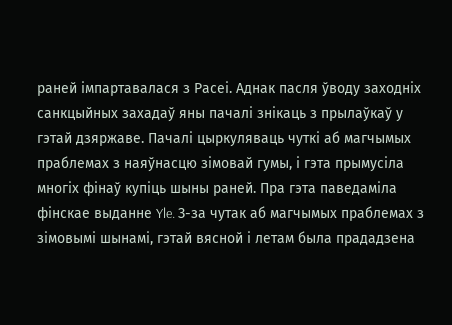раней імпартавалася з Расеі. Аднак пасля ўводу заходніх санкцыйных захадаў яны пачалі знікаць з прылаўкаў у гэтай дзяржаве. Пачалі цыркуляваць чуткі аб магчымых праблемах з наяўнасцю зімовай гумы, і гэта прымусіла многіх фінаў купіць шыны раней. Пра гэта паведаміла фінскае выданне Yle. З-за чутак аб магчымых праблемах з зімовымі шынамі, гэтай вясной і летам была прададзена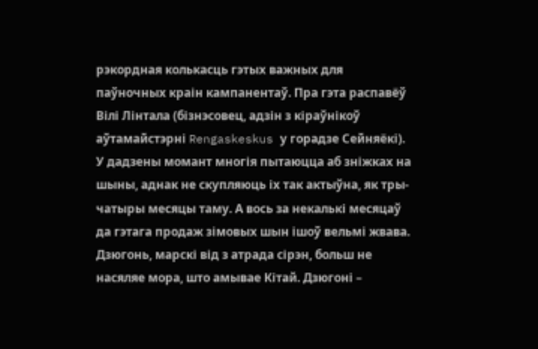рэкордная колькасць гэтых важных для паўночных краін кампанентаў. Пра гэта распавёў Вілі Лінтала (бізнэсовец, адзін з кіраўнікоў аўтамайстэрні Rengaskeskus у горадзе Сейняёкі). У дадзены момант многія пытаюцца аб зніжках на шыны, аднак не скупляюць іх так актыўна, як тры-чатыры месяцы таму. А вось за некалькі месяцаў да гэтага продаж зімовых шын ішоў вельмі жвава.
Дзюгонь, марскі від з атрада сірэн, больш не насяляе мора, што амывае Кітай. Дзюгоні –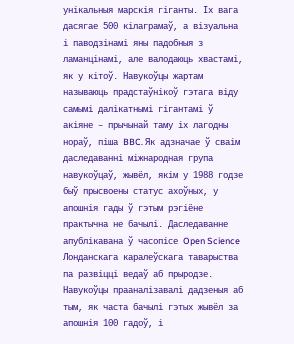унікальныя марскія гіганты. Іх вага дасягае 500 кілаграмаў, а візуальна і паводзінамі яны падобныя з ламанцінамі, але валодаюць хвастамі, як у кітоў. Навукоўцы жартам называюць прадстаўнікоў гэтага віду самымі далікатнымі гігантамі ў акіяне – прычынай таму іх лагодны нораў, піша BBC. Як адзначае ў сваім даследаванні міжнародная група навукоўцаў, жывёл, якім у 1988 годзе быў прысвоены статус ахоўных, у апошнія гады ў гэтым рэгіёне практычна не бачылі. Даследаванне апублікавана ў часопісе Open Science Лонданскага каралеўскага таварыства па развіцці ведаў аб прыродзе. Навукоўцы прааналізавалі дадзеныя аб тым, як часта бачылі гэтых жывёл за апошнія 100 гадоў, і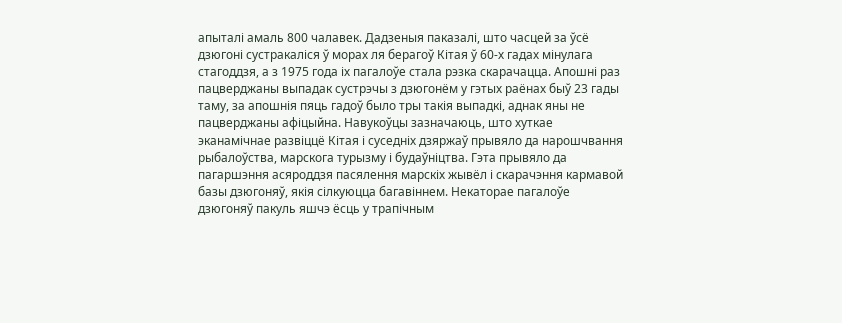апыталі амаль 800 чалавек. Дадзеныя паказалі, што часцей за ўсё дзюгоні сустракаліся ў морах ля берагоў Кітая ў 60-х гадах мінулага стагоддзя, а з 1975 года іх пагалоўе стала рэзка скарачацца. Апошні раз пацверджаны выпадак сустрэчы з дзюгонём у гэтых раёнах быў 23 гады таму, за апошнія пяць гадоў было тры такія выпадкі, аднак яны не пацверджаны афіцыйна. Навукоўцы зазначаюць, што хуткае эканамічнае развіццё Кітая і суседніх дзяржаў прывяло да нарошчвання рыбалоўства, марскога турызму і будаўніцтва. Гэта прывяло да пагаршэння асяроддзя пасялення марскіх жывёл і скарачэння кармавой базы дзюгоняў, якія сілкуюцца багавіннем. Некаторае пагалоўе дзюгоняў пакуль яшчэ ёсць у трапічным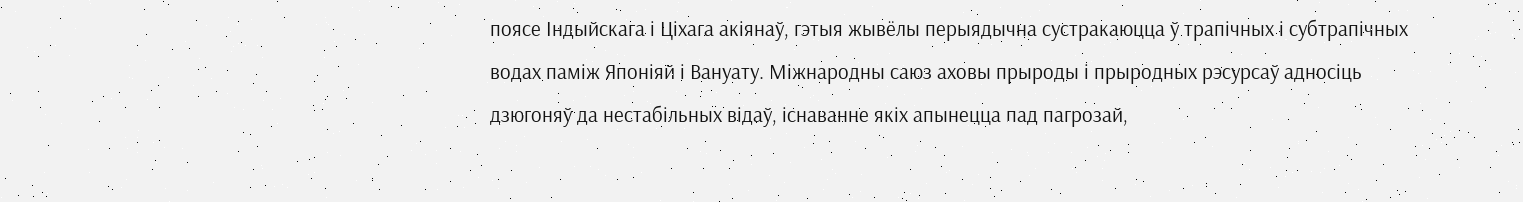поясе Індыйскага і Ціхага акіянаў, гэтыя жывёлы перыядычна сустракаюцца ў трапічных і субтрапічных водах паміж Японіяй і Вануату. Міжнародны саюз аховы прыроды і прыродных рэсурсаў адносіць дзюгоняў да нестабільных відаў, існаванне якіх апынецца пад пагрозай,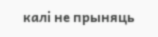калі не прыняць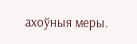ахоўныя меры.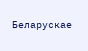Беларускае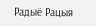Радыё Рацыя